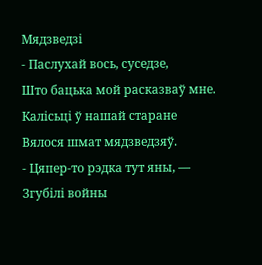Мядзведзі
- Паслухай вось, суседзе,
Што бацька мой расказваў мне.
Калісьці ў нашай старане
Вялося шмат мядзведзяў.
- Цяпер-то рэдка тут яны, —
Згубілі войны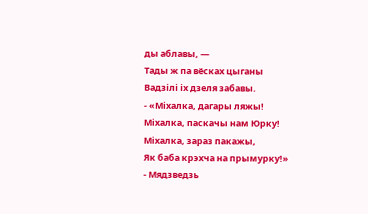ды аблавы, —
Тады ж па вёсках цыганы
Вадзілі іх дзеля забавы.
- «Міхалка, дагары ляжы!
Міхалка, паскачы нам Юрку!
Міхалка, зараз пакажы,
Як баба крэхча на прымурку!»
- Мядзведзь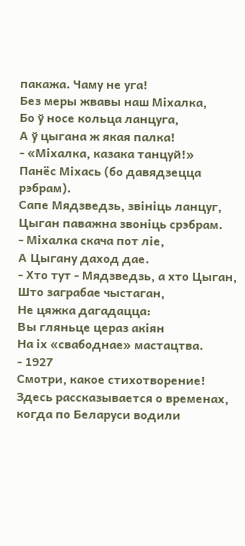пакажа. Чаму не уга!
Без меры жвавы наш Міхалка,
Бо ў носе кольца ланцуга,
А ў цыгана ж якая палка!
- «Міхалка, казака танцуй!»
Панёс Міхась (бо давядзецца рэбрам).
Сапе Мядзведзь, звініць ланцуг,
Цыган паважна звоніць срэбрам.
- Міхалка скача пот ліе,
А Цыгану даход дае.
- Хто тут - Мядзведзь, а хто Цыган,
Што заграбае чыстаган,
Не цяжка дагадацца:
Вы гляньце цераз акіян
На іх «свабоднае» мастацтва.
- 1927
Смотри, какое стихотворение! Здесь рассказывается о временах, когда по Беларуси водили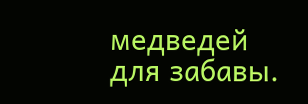медведей для забавы.